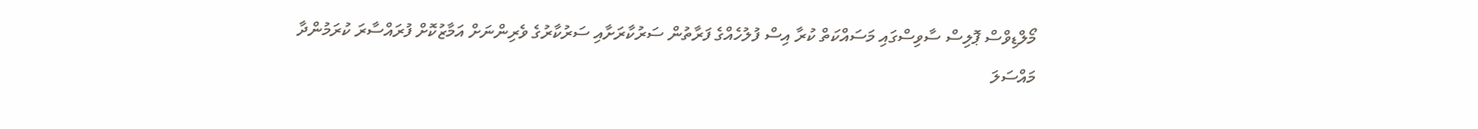މޯލްޑިވްސް ޕޮލިސް ސާވިސްގައި މަސައްކަތް ކުރާ އިސް ފުލުހެއްގެ ފަރާތުން ސަރުކާރަށާއި ސަރުކާރުގެ ވެރިންނަށް އަމާޒުކޮށް ފުރައްސާރަ ކުރަމުންދާ މައްސަލަ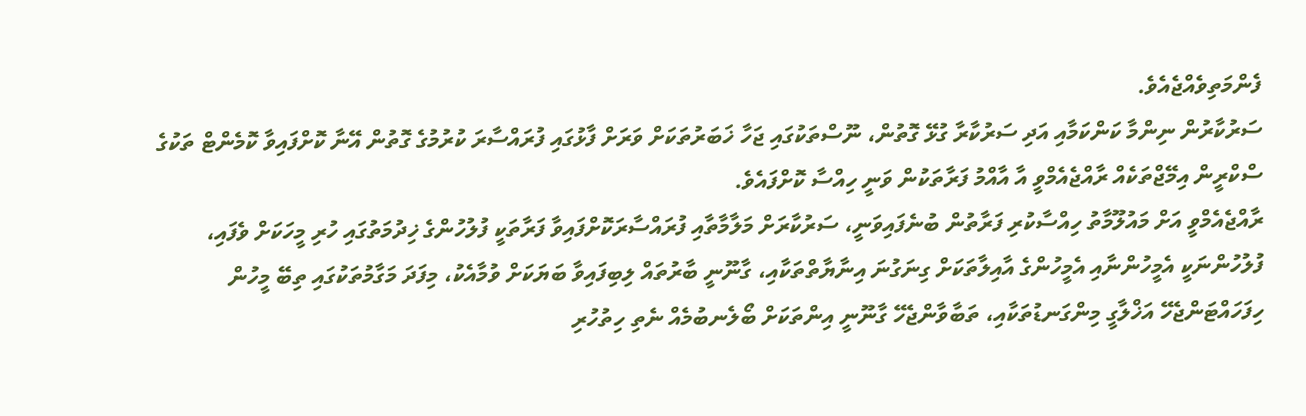ފެންމަތިވެއްޖެއެވެ.
ސަރުކާރުން ނިންމާ ކަންކަމާއި އަދި ސަރުކާރާ ގުޅޭ ގޮތުން، ނޫސްތަކުގައި ޖަހާ ޚަބަރުތަކަށް ވަރަށް ފާޅުގައި ފުރައްސާރަ ކުރުމުގެ ގޮތުން އޭނާ ކޮށްފައިވާ ކޮމެންޓް ތަކުގެ ސްކްރީން އިމޭޖްތަކެއް ރާއްޖެއެމްވީ އާ އާއްމު ފަރާތަކުން ވަނީ ހިއްސާ ކޮށްފައެވެ.
ރާއްޖެއެމްވީ އަށް މައުލޫމާތު ހިއްސާކުރި ފަރާތުން ބުނެފައިވަނީ، ސަރުކާރަށް މަލާމާތާއި ފުރައްސާރަކޮށްފައިވާ ފަރާތަކީ ފުލުހުންގެ ޚިދުމަތުގައި ހުރި މީހަކަށް ވެފައި، ފުލުހުންނަކީ އެމީހުންނާއި އެމީހުންގެ އާއިލާތަކަށް ގިނަގުނަ އިނާޔާތްތަކާއި، ގާނޫނީ ބާރުތައް ލިބިފައިވާ ބަޔަކަށް ވުމާއެކު، މިފަދަ މަގާމުތަކުގައި ތިބޭ މީހުން ހިފަހައްޓަންޖެހޭ އަޚްލާގީ މިންގަނޑުތަކާއި، ތަބާވާންޖެހޭ ގާނޫނީ އިންތަކަށް ބޯލެނބުމެއް ނެތި ހިތުހުރި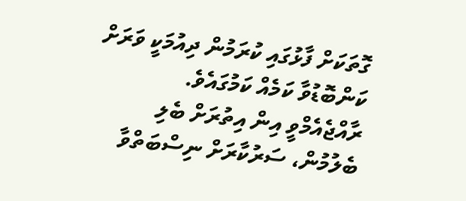ގޮތަކަށް ފާޅުގައި ކުރަމުން ދިއުމަކީ ވަރަށް ކަންބޮޑުވާ ކަމެއް ކަމުގައެވެ.
ރާއްޖެއެމްވީ އިން އިތުރަށް ބެލި ބެލުމުން، ސަރުކާރަށް ނިސްބަތްވާ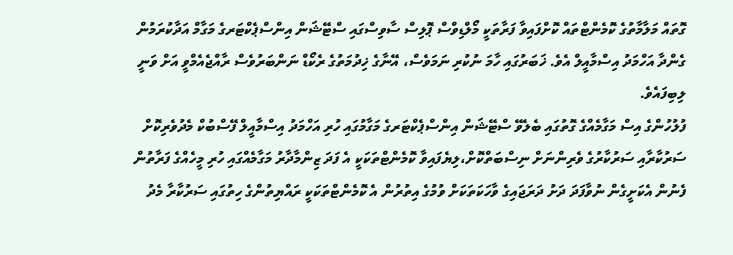ގޮތައް މަލާމާތުގެ ކޮމެންޓްތައް ކޮށްފައިވާ ފަރާތަކީ މޯލްޑިވްސް ޕޮލިސް ސާވިސްގައި ސްޓޭޝަން އިންސްޕެކްޓަރގެ މަގާމް އަދާކުރަމުން ގެންދާ އަހްމަދު އިސްމާއީލް އެވެ. ޚަބަރުގައި ހާމަ ނުކުރި ނަމަވެސް، އޭނާގެ ޚިދުމަތުގެ ރެކޯޑް ނަންބަރުވެސް ރާއްޖެއެމްވީ އަށް ވަނީ ލިބިފައެވެ.
ފުލުހުންގެ އިސް މަގާމެއްގެ ގޮތުގައި ބެލެވޭ ސްޓޭޝަން އިންސްޕެކްޓަރގެ މަގާމުގައި ހުރި އަހްމަދު އިސްމާއީލް ފޭސްބުކް މެދުވެރިކޮށް ސަރުކާރާއި ސަރުކާރުގެ ވެރިންނަށް ނިސްބަތްކޮށް،ލިޔެފައިވާ ކޮމެންޓްތަކަކީ އެ ފަދަ ޒިންމާދާރު މަގާމެއްގައި ހުރި މީހެއްގެ ފަރާތުން ފެނުން އެކަށީގެން ނުވާފަދަ ދަށު ދަރަޖައިގެ ވާހަކަތަކަށް ވުމުގެ އިތުރުން އެ ކޮމެންޓްތަކަކީ ރައްޔިތުންގެ ހިތުގައި ސަރުކާރާ މެދު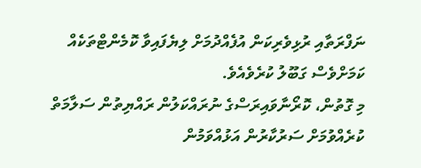ނަފްރަތާއި ރުޅިވެރިކަން އުފެއްދުމަށް ލިޔެފައިވާ ކޮމެންޓްތަކެއް ކަމަށްވެސް ގަބޫލު ކުރެވެއެވެ.
މި ގޮތުން، ކޮރޯނާވައިރަސްގެ ނުރައްކަލުން ރައްޔިތުން ސަލާމަތް ކުރެއްވުމަށް ސަރުކާރުން އަޅުއްވަމުން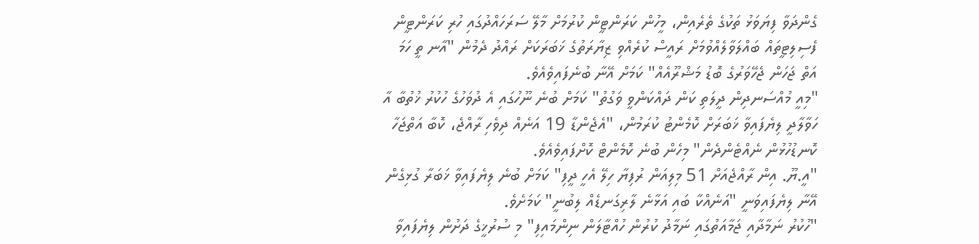ގެންދަވާ ފިޔަވަޅު ތަކުގެ ތެރެއިން، މީހުން ކަރަންޓީން ކުރުމަށް މާލޭ ސަރަހައްދުގައި ހުރި ކަރަންޓީން ފެސިލިޓީތައް ބައްލަވާލެއްވުމަށް ރައީސް ކުރެއްވި ޒިޔާރަތުގެ ޚަބަރަކަށް ރައްދު ދެމުން "އާނ ތީ ހަމަ އަތް ޖަހަން ޖެހޭވަރުގެ ބޮޑު މަޝްރޫއެއް" ކަމަށް އޭނާ ބުނެފައިވެއެވެ.
"މިއީ މުއްސަނދިން ދީލަތި ކަން ދައްކަންވީ ވަގުތު" ކަމަށް ބުނެ ނޫހުގައި އެ ދުވަހުގެ ހުކުރު ޚުތުބާ އާ ހަވާލާދީ ލިޔެފައިވާ ޚަބަރަށް ކޮމެންޓު ކުރަމުން، "އެޖެންޑާ 19 އަނެއް ދިވެހި ރާއްޖެ، ކޮބާ އަތްޖަހާ ކޮނޑުހުޅުން ނެއްޓެންދެން" މިހެން ބުނެ ކޮމެންޓް ކޮށްފައިވެއެވެ.
"އީ.ޔޫ. އިން ރާއްޖެއަށް 51 މިލިއަން ރުފިޔާ ހިލޭ އެހީ ދީފި" ކަމަށް ބުނެ ލިޔެފައިވާ ޚަބަރާ ގުޅިގެން އޭނާ ލިޔެފައިވަނީ "އަނެއްކާ ބައި އަޅާނެ ލާރިގަނޑެއް ލިބުނީ" ކަމަށެވެ.
"ހުކުރު ނަމާދާއި ޖަމާއަތުގައި ނަމާދު ކުރުން ހުއްޓާލަން ނިންމައިފި" މި ސުރުޚީގެ ދަށުން ލިޔެފައިވާ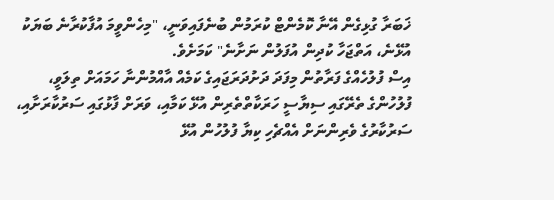ޚަބަރާ ގުޅިގެން އޭނާ ކޮމެންޓް ކުރަމުން ބުނެފައިވަނީ، "މިހެންވީމަ އުފާކުރާނެ ބަޔަކު އުޅޭނެ، އަތްޖަހާ ކުދިން އުފަލުން ނަށާނެ" ކަމަށެވެ.
އިސް ފުލުހެއްގެ ފަރާތުން މިފަދަ ދަށުދަރަޖައިގެ ކަމެއް އާއްމުންނާ ހަމައަށް ތިލަވީ، ފުލުހުންގެ ތެރޭގައި ސިޔާސީ ހަރަކާތްތެރިން އުޅޭ ކަމާއި، ވަރަށް ފާޅުގައި ސަރުކާރަށާއި، ސަރުކާރުގެ ވެރިންނަށް އެއްޗެހި ކިޔާ ފުލުހުން އުޅޭ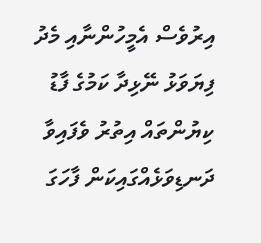އިރުވެސް އެމީހުންނާއި މެދު ފިޔަވަޅު ނޭޅިދާ ކަމުގެ ފާޑު ކިޔުންތައް އިތުރު ވެފައިވާ ދަނޑިވަޅެއްގައިކަން ފާހަގަ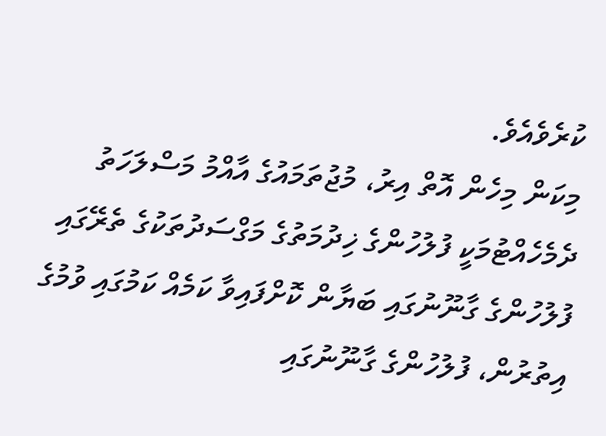ކުރެވެއެވެ.
މިކަން މިހެން އޮތް އިރު، މުޖުތަމައުގެ އާއްމު މަސްލަހަތު ދެމެހެއްޓުމަކީ ފުލުހުންގެ ޚިދުމަތުގެ މަގްސަދުތަކުގެ ތެރޭގައި ފުލުހުންގެ ގާނޫނުގައި ބަޔާން ކޮށްފައިވާ ކަމެއް ކަމުގައި ވުމުގެ އިތުރުން، ފުލުހުންގެ ގާނޫނުގައި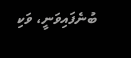ބުނެފައިވަނީ، ވަކި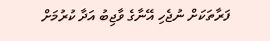ފަރާތަކަށް ނުޖެހި އޭނާގެ ވާޖިބު އަދާ ކުރުމަށް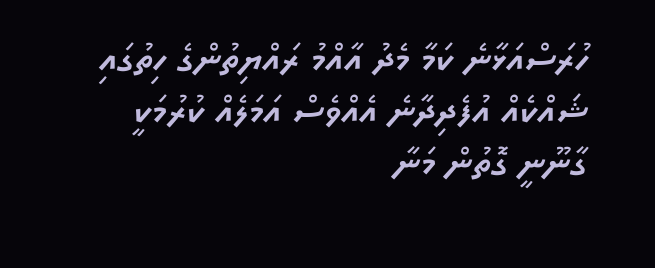ހުރަސްއަޅާނެ ކަމާ މެދު އާއްމު ރައްޔިތުންގެ ހިތުގައި ޝައްކެއް އުފެދިދާނެ އެއްވެސް އަމަލެއް ކުރުމަކީ ގާނޫނީ ގޮތުން މަނާ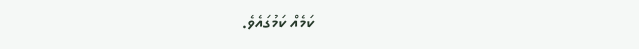ކަމެއް ކަމުގައެވެ.